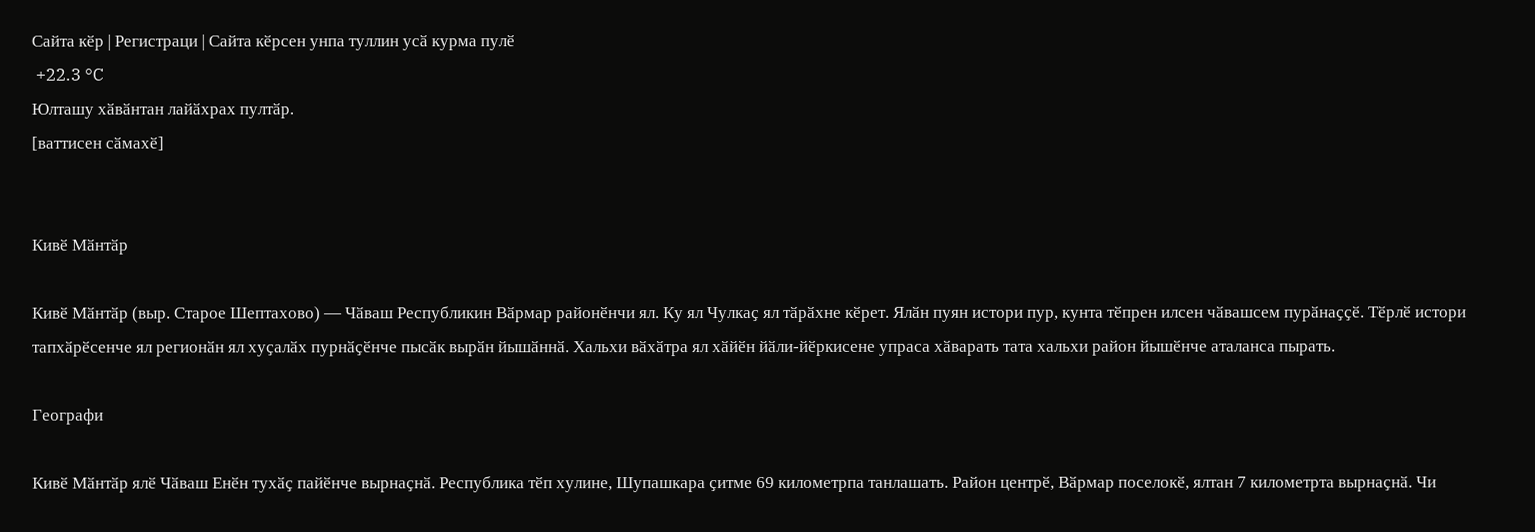Сайта кӗр | Регистраци | Сайта кӗрсен унпа туллин усӑ курма пулӗ
 +22.3 °C
Юлташу хӑвӑнтан лайӑхрах пултӑр.
[ваттисен сӑмахӗ]


Кивӗ Мӑнтӑр

Кивӗ Мӑнтӑр (выр. Старое Шептахово) — Чӑваш Республикин Вӑрмар районӗнчи ял. Ку ял Чулкаҫ ял тӑрӑхне кӗрет. Ялӑн пуян истори пур, кунта тӗпрен илсен чӑвашсем пурӑнаҫҫӗ. Тӗрлӗ истори тапхӑрӗсенче ял регионӑн ял хуҫалӑх пурнӑҫӗнче пысӑк вырӑн йышӑннӑ. Хальхи вӑхӑтра ял хӑйӗн йӑли-йӗркисене упраса хӑварать тата хальхи район йышӗнче аталанса пырать.

Географи

Кивӗ Мӑнтӑр ялӗ Чӑваш Енӗн тухӑҫ пайӗнче вырнаҫнӑ. Республика тӗп хулине, Шупашкара ҫитме 69 километрпа танлашать. Район центрӗ, Вӑрмар поселокӗ, ялтан 7 километрта вырнаҫнӑ. Чи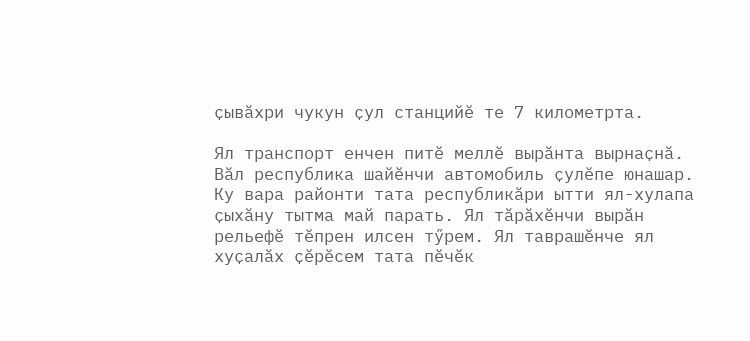ҫывӑхри чукун ҫул станцийӗ те 7 километрта.

Ял транспорт енчен питӗ меллӗ вырӑнта вырнаҫнӑ. Вӑл республика шайӗнчи автомобиль ҫулӗпе юнашар. Ку вара районти тата республикӑри ытти ял-хулапа ҫыхӑну тытма май парать. Ял тӑрӑхӗнчи вырӑн рельефӗ тӗпрен илсен тӳрем. Ял таврашӗнче ял хуҫалӑх ҫӗрӗсем тата пӗчӗк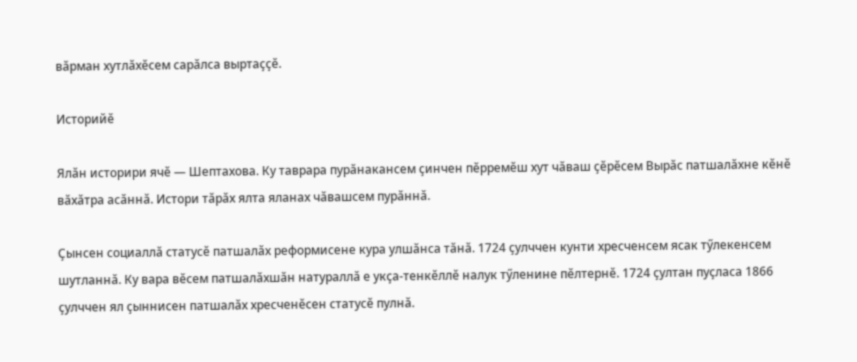вӑрман хутлӑхӗсем сарӑлса выртаҫҫӗ.

Историйӗ

Ялӑн историри ячӗ — Шептахова. Ку таврара пурӑнакансем ҫинчен пӗрремӗш хут чӑваш ҫӗрӗсем Вырӑс патшалӑхне кӗнӗ вӑхӑтра асӑннӑ. Истори тӑрӑх ялта яланах чӑвашсем пурӑннӑ.

Ҫынсен социаллӑ статусӗ патшалӑх реформисене кура улшӑнса тӑнӑ. 1724 ҫулччен кунти хресченсем ясак тӳлекенсем шутланнӑ. Ку вара вӗсем патшалӑхшӑн натураллӑ е укҫа-тенкӗллӗ налук тӳленине пӗлтернӗ. 1724 ҫултан пуҫласа 1866 ҫулччен ял ҫыннисен патшалӑх хресченӗсен статусӗ пулнӑ.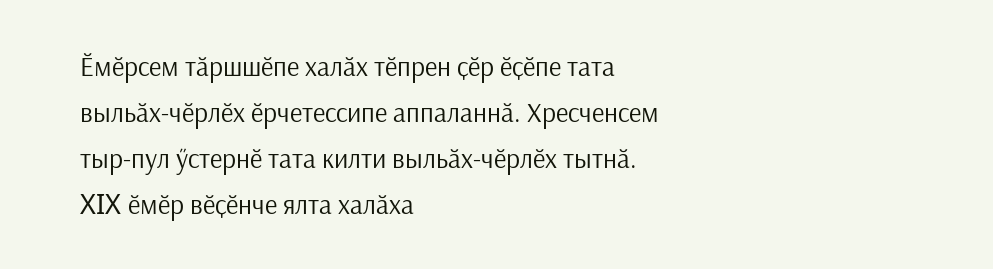Ӗмӗрсем тӑршшӗпе халӑх тӗпрен ҫӗр ӗҫӗпе тата выльӑх-чӗрлӗх ӗрчетессипе аппаланнӑ. Хресченсем тыр-пул ӳстернӗ тата килти выльӑх-чӗрлӗх тытнӑ. XIX ӗмӗр вӗҫӗнче ялта халӑха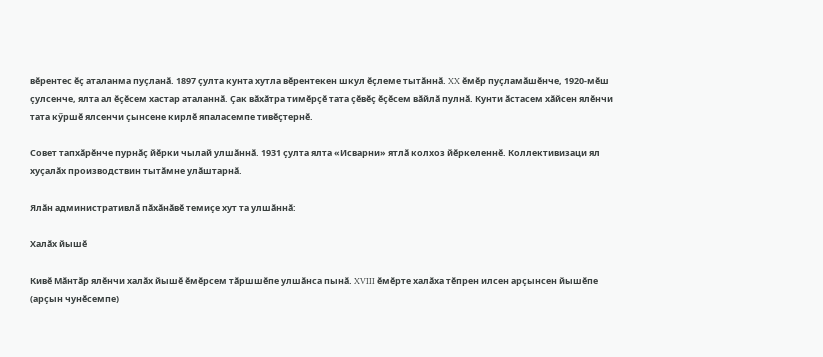вӗрентес ӗҫ аталанма пуҫланӑ. 1897 ҫулта кунта хутла вӗрентекен шкул ӗҫлеме тытӑннӑ. XX ӗмӗр пуҫламӑшӗнче, 1920-мӗш ҫулсенче, ялта ал ӗҫӗсем хастар аталаннӑ. Ҫак вӑхӑтра тимӗрҫӗ тата ҫӗвӗҫ ӗҫӗсем вӑйлӑ пулнӑ. Кунти ӑстасем хӑйсен ялӗнчи тата кӳршӗ ялсенчи ҫынсене кирлӗ япаласемпе тивӗҫтернӗ.

Совет тапхӑрӗнче пурнӑҫ йӗрки чылай улшӑннӑ. 1931 ҫулта ялта «Исварни» ятлӑ колхоз йӗркеленнӗ. Коллективизаци ял хуҫалӑх производствин тытӑмне улӑштарнӑ.

Ялӑн административлӑ пӑхӑнӑвӗ темиҫе хут та улшӑннӑ:

Халӑх йышӗ

Кивӗ Мӑнтӑр ялӗнчи халӑх йышӗ ӗмӗрсем тӑршшӗпе улшӑнса пынӑ. XVIII ӗмӗрте халӑха тӗпрен илсен арҫынсен йышӗпе (арҫын чунӗсемпе)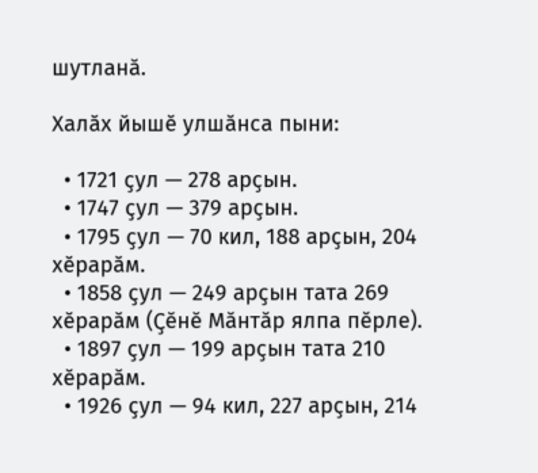шутланӑ.

Халӑх йышӗ улшӑнса пыни:

  • 1721 ҫул — 278 арҫын.
  • 1747 ҫул — 379 арҫын.
  • 1795 ҫул — 70 кил, 188 арҫын, 204 хӗрарӑм.
  • 1858 ҫул — 249 арҫын тата 269 хӗрарӑм (Ҫӗнӗ Мӑнтӑр ялпа пӗрле).
  • 1897 ҫул — 199 арҫын тата 210 хӗрарӑм.
  • 1926 ҫул — 94 кил, 227 арҫын, 214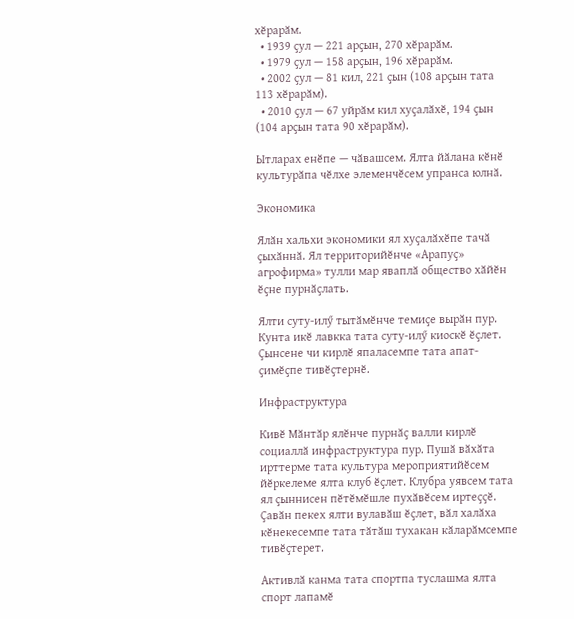хӗрарӑм.
  • 1939 ҫул — 221 арҫын, 270 хӗрарӑм.
  • 1979 ҫул — 158 арҫын, 196 хӗрарӑм.
  • 2002 ҫул — 81 кил, 221 ҫын (108 арҫын тата 113 хӗрарӑм).
  • 2010 ҫул — 67 уйрӑм кил хуҫалӑхӗ, 194 ҫын (104 арҫын тата 90 хӗрарӑм).

Ытларах енӗпе — чӑвашсем. Ялта йӑлана кӗнӗ культурӑпа чӗлхе элеменчӗсем упранса юлнӑ.

Экономика

Ялӑн хальхи экономики ял хуҫалӑхӗпе тачӑ ҫыхӑннӑ. Ял территорийӗнче «Арапуҫ» агрофирма» тулли мар яваплӑ общество хӑйӗн ӗҫне пурнӑҫлать.

Ялти суту-илӳ тытӑмӗнче темиҫе вырӑн пур. Кунта икӗ лавкка тата суту-илӳ киоскӗ ӗҫлет. Ҫынсене чи кирлӗ япаласемпе тата апат-ҫимӗҫпе тивӗҫтернӗ.

Инфраструктура

Кивӗ Мӑнтӑр ялӗнче пурнӑҫ валли кирлӗ социаллӑ инфраструктура пур. Пушӑ вӑхӑта ирттерме тата культура мероприятийӗсем йӗркелеме ялта клуб ӗҫлет. Клубра уявсем тата ял ҫыннисен пӗтӗмӗшле пухӑвӗсем иртеҫҫӗ. Ҫавӑн пекех ялти вулавӑш ӗҫлет, вӑл халӑха кӗнекесемпе тата тӑтӑш тухакан кӑларӑмсемпе тивӗҫтерет.

Активлӑ канма тата спортпа туслашма ялта спорт лапамӗ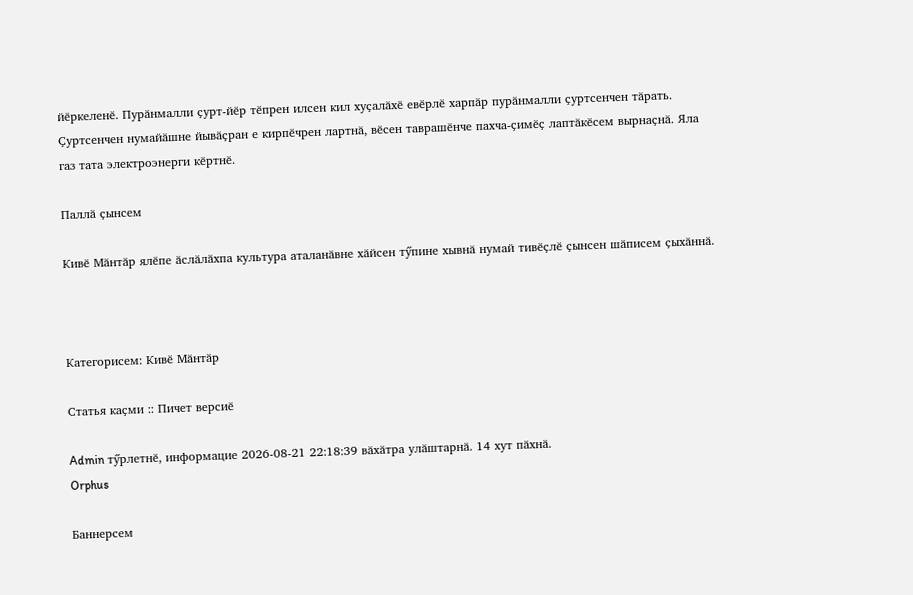йӗркеленӗ. Пурӑнмалли ҫурт-йӗр тӗпрен илсен кил хуҫалӑхӗ евӗрлӗ харпӑр пурӑнмалли ҫуртсенчен тӑрать. Ҫуртсенчен нумайӑшне йывӑҫран е кирпӗчрен лартнӑ, вӗсен таврашӗнче пахча-ҫимӗҫ лаптӑкӗсем вырнаҫнӑ. Яла газ тата электроэнерги кӗртнӗ.

Паллӑ ҫынсем

Кивӗ Мӑнтӑр ялӗпе ӑслӑлӑхпа культура аталанӑвне хӑйсен тӳпине хывнӑ нумай тивӗҫлӗ ҫынсен шӑписем ҫыхӑннӑ.



Категорисем: Кивӗ Мӑнтӑр

Статья каҫми :: Пичет версиӗ

Admin тӳрлетнӗ, информацие 2026-08-21 22:18:39 вӑхӑтра улӑштарнӑ. 14 хут пӑхнӑ.
Orphus

Баннерсем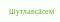Шутлавҫӑсем